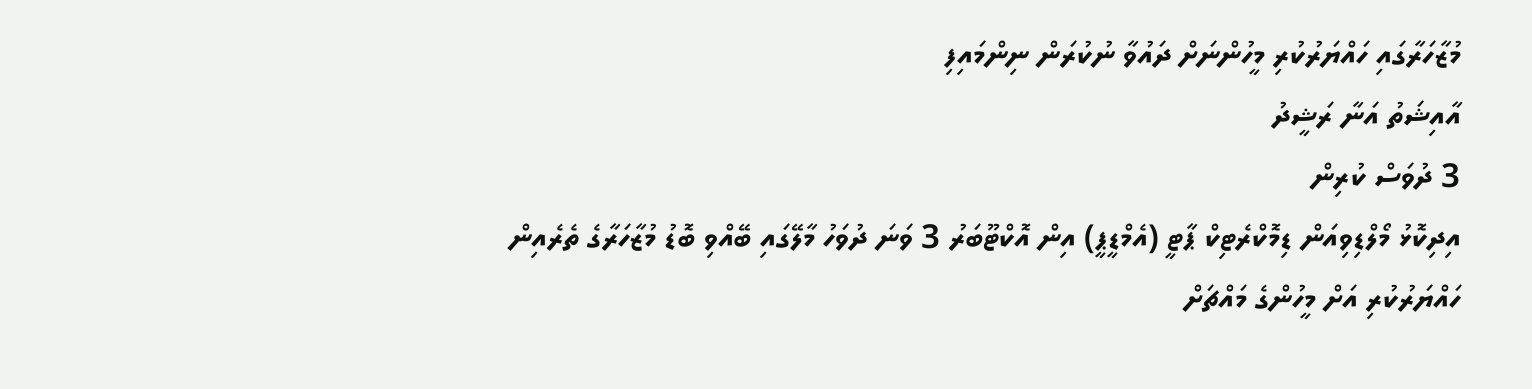މުޒާހަރާގައި ހައްޔަރުކުރި މީހުންނަށް ދައުވާ ނުކުރަން ނިންމައިފި
އާއިޝަތު އަނާ ރަޝީދު
3 ދުވަސް ކުރިން
އިދިކޮޅު މޯލްޑިވިއަން ޑިމޮކްރެޓިކް ޕާޓީ (އެމްޑީޕީ) އިން އޮކްޓޫބަރު 3 ވަނަ ދުވަހު މާލޭގައި ބޭއްވި ބޮޑު މުޒާހަރާގެ ތެރެއިން ހައްޔަރުކުރި އަށް މީހުންގެ މައްޗަށް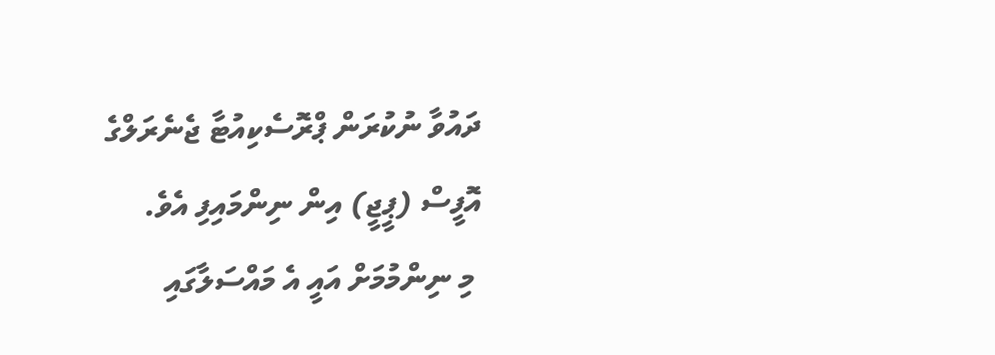ދައުވާ ނުކުރަން ޕްރޮސެކިއުޓާ ޖެނެރަލްގެ އޮފީސް (ޕީޖީ) އިން ނިންމައިފި އެވެ.
 މި ނިންމުމަށް އައީ އެ މައްސަލާގައި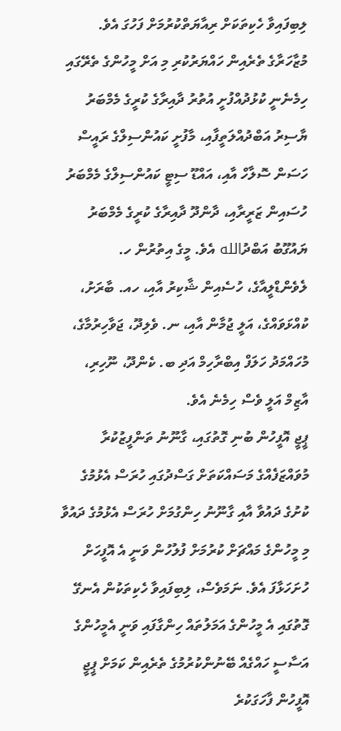ލިބިފައިވާ ހެކިތަކަށް ރިއާޔަތްކުރުމަށް ފަހުގަ އެވެ.
މުޒާހަރާގެ ތެރެއިން ހައްޔަރުކުރި މި އަށް މީހުންގެ ތެރޭގައި ހިމެނެނީ ކުޅުދުއްފުށީ އުތުރު ދާއިރާގެ ކުރީގެ މެމްބަރު ޔާސިރު އަބްދުއްލަތީފާއި، މާފުށީ ކައުންސިލްގެ ރައީސް ހަސަން ސޮލާހް އާއި، އައްޑޫ ސިޓީ ކައުންސިލްގެ މެމްބަރު ހުސައިން ޒަރީރާއި، ދާންދޫ ދާއިރާގެ ކުރީގެ މެމްބަރު ޔައުގޫބު އަބްދުالله އެވެ. މީގެ އިތުރުން ހ. ލެވެންޑްލީއާގެ، ހުސެއިން ޝާކިރު އާއި، ހއ. ބާރަށު، ކުއްޅަވައްގެ، އަލީ ޖުމާން އާއި، ނ. ވެލިދޫ، ޖަވާހިރުމާގެ، މުހައްމަދު ހަލަފް އިބްރާހިމް އަދި ބ. ކެންދޫ، ނޫހިރި، އާޒިމް އަލީ ވެސް ހިމެނެ އެވެ.
ޕީޖީ އޮފީހުން ބުނި ގޮތުގައި، ގާނޫނު ތަންފީޒުކުރާ މުވައްޒަފެއްގެ މަސައްކަތަށް ގަސްދުގައި ހުރަސް އެޅުމުގެ ކުށުގެ ދައުވާ އާއި ގާނޫނު ހިންގުމަށް ހުރަސް އެޅުމުގެ ދައުވާ މި މީހުންގެ މައްޗަށް ކުރުމަށް ފުލުހުން ވަނީ އެ އޮފީހަށް ހުށަހަޅާފަ އެވެ. ނަމަވެސް، ލިބިފައިވާ ހެކިތަކުން އެނގޭ ގޮތުގައި އެ މީހުންގެ އަމަލުތައް ހިންގާފައި ވަނީ އެމީހުންގެ އަސާސީ ހައްގެއް ބޭނުންކުރުމުގެ ތެރެއިން ކަމަށް ޕީޖީ އޮފީހުން ފާހަގަކުރެ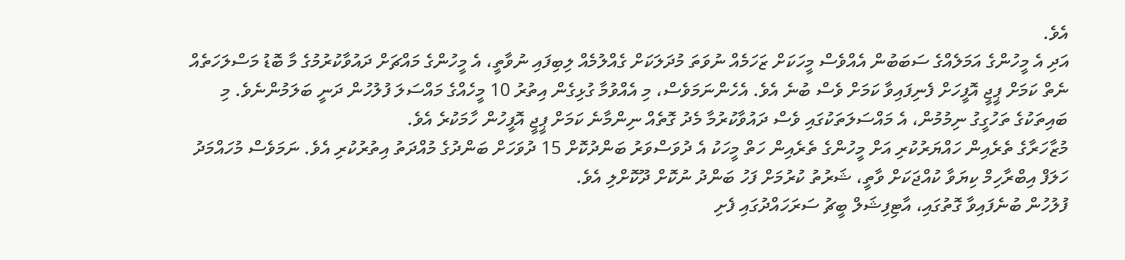އެވެ.
އަދި އެ މީހުންގެ އަމަލެއްގެ ސަބަބުން އެއްވެސް މީހަކަށް ޒަހަމެއް ނުވަތަ މުދަލަކަށް ގެއްލުމެއް ލިބިފައި ނުވާތީ، އެ މީހުންގެ މައްޗަށް ދައުވާކުރުމުގެ މާ ބޮޑު މަސްލަހަތެއް ނެތް ކަމަށް ޕީޖީ އޮފީހަށް ފެނިފައިވާ ކަމަށް ވެސް ބުނެ އެވެ. އެހެންނަމަވެސް، މި އެއްވުމާ ގުޅިގެން އިތުރު 10 މީހެއްގެ މައްސަލަ ފުލުހުން ދަނީ ބަލަމުންނެވެ. މި ބައިތަކުގެ ތަހުގީގު ނިމުމުން، އެ މައްސަލަތަކުގައި ވެސް ދައުވާކުރުމާ މެދު ގޮތެއް ނިންމާނެ ކަމަށް ޕީޖީ އޮފީހުން ހާމަކުރެ އެވެ.
މުޒާހަރާގެ ތެރެއިން ހައްޔަރުކުރި އަށް މީހުންގެ ތެރެއިން ހަތް މީހަކު އެ ދުވަސްވަރު ބަންދުކޮށް 15 ދުވަހަށް ބަންދުގެ މުއްދަތު އިތުރުކުރި އެވެ. ނަމަވެސް މުހައްމަދު ހަލަފް އިބްރާހިމް ކިޔަވާ ކުއްޖަކަށް ވާތީ، ޝަރުތު ކުރުމަށް ފަހު ބަންދު ނުކޮށް ދޫކޮށްލި އެވެ.
ފުލުހުން ބުނެފައިވާ ގޮތުގައި، އާޓިފިޝަލް ބީޗު ސަރަހައްދުގައި ފެށި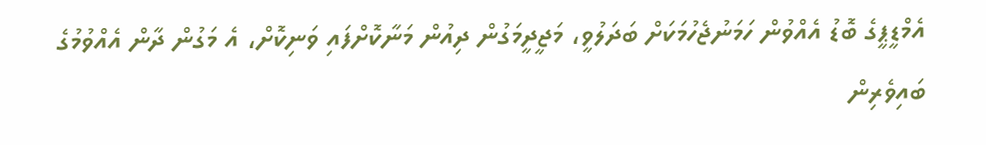އެމްޑީޕީގެ ބޮޑު އެއްވުން ހަމަނުޖެހުމަކަށް ބަދަލުވީ، މަޖީދީމަގުން ދިއުން މަނާކޮށްފައި ވަނިކޮށް، އެ މަގުން ދާން އެއްވުމުގެ ބައިވެރިން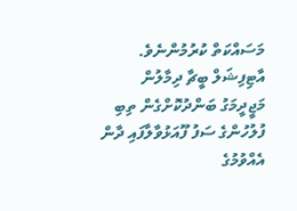މަސައްކަތް ކުރުމުންނެވެ. އާޓިފިޝަލް ބީޗާ ދިމާލުން މަޖީދީމަގު ބަންދުކޮށްގެން ތިބި ފުލުހުންގެ ސަފު ފޫއަޅުވާލާފައި ދާން އެއްވުމުގެ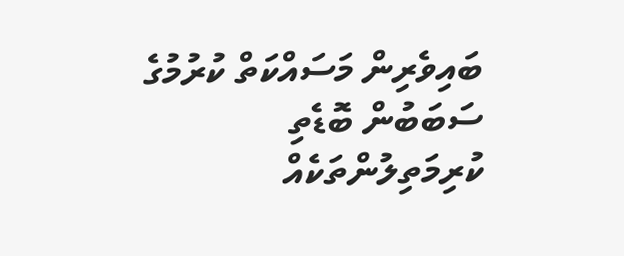ބައިވެރިން މަސައްކަތް ކުރުމުގެ ސަބަބުން ބޮޑެތި ކުރިމަތިލުންތަކެއް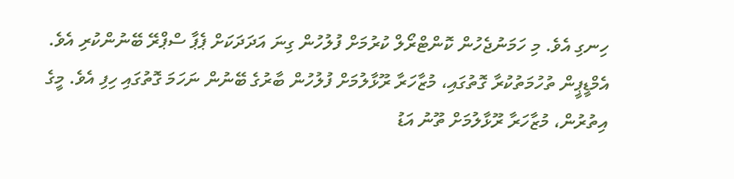ހިނގި އެވެ. މި ހަމަނުޖެހުން ކޮންޓްރޯލް ކުރުމަށް ފުލުހުން ގިނަ އަދަދަކަށް ޕެޕާ ސްޕްރޭ ބޭނުންކުރި އެވެ.
އެމްޑީޕީން ތުހުމަތުކުރާ ގޮތުގައި، މުޒާހަރާ ރޫޅާލުމަށް ފުލުހުން ބާރުގެ ބޭނުން ނަހަމަ ގޮތުގައި ހިފި އެވެ. މީގެ އިތުރުން، މުޒާހަރާ ރޫޅާލުމަށް ތޫނު އަޑު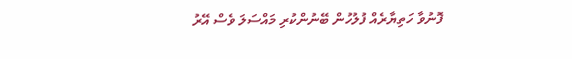ފޮނުވާ ހަތިޔާރެއް ފުލުހުން ބޭނުންކުރި މައްސަލަ ވެސް އޭރު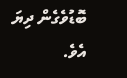ބޮޑުވެގެން ދިޔަ އެވެ.